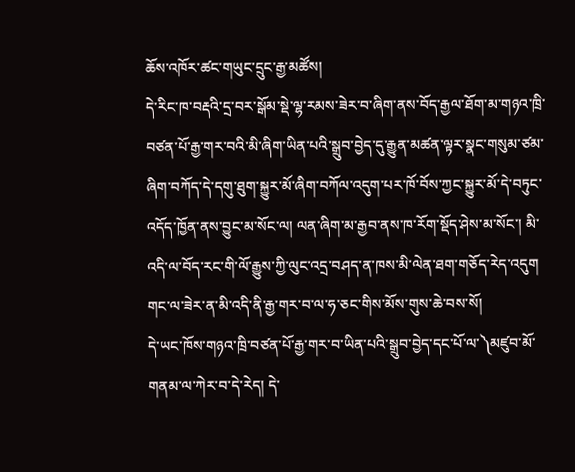ཆོས་འཁོར་ཚང་གཡུང་དྲུང་རྒྱ་མཚོས།
དེ་རིང་ཁ་བརྡའི་དྲ་བར་སྒོམ་སྡེ་ལྷ་རམས་ཟེར་བ་ཞིག་ནས་བོད་རྒྱལ་ཐོག་མ་གཉའ་ཁྲི་བཙན་པོ་རྒྱ་གར་བའི་མི་ཞིག་ཡིན་པའི་སྒྲུབ་བྱེད་དུ་རྒྱུན་མཚན་ལྟར་སྣང་གསུམ་ཙམ་ཞིག་བཀོད་དེ་དགུ་ཐུག་སྐྱུར་མོ་ཞིག་བཀོལ་འདུག་པར་ཁོ་བོས་ཀྱང་སྐྱུར་མོ་དེ་བཏུང་འདོད་ཁྱོན་ནས་བྱུང་མ་སོང་ལ། ལན་ཞིག་མ་རྒྱབ་ནས་ཁ་རོག་སྡོད་ཤེས་མ་སོང་། མི་འདི་ལ་བོད་རང་གི་ལོ་རྒྱུས་ཀྱི་ལུང་འདྲ་བཤད་ན་ཁས་མི་ལེན་ཐག་གཅོད་རེད་འདུག གང་ལ་ཟེར་ན་མི་འདི་ནི་རྒྱ་གར་བ་ལ་ཧ་ཅང་གིས་མོས་གུས་ཆེ་བས་སོ།
དེ་ཡང་ཁོས་གཉའ་ཁྲི་བཙན་པོ་རྒྱ་གར་བ་ཡིན་པའི་སྒྲུབ་བྱེད་དང་པོ་ལ་༽མཛུབ་མོ་གནམ་ལ་ཀེར་བ་དེ་རེད། དེ་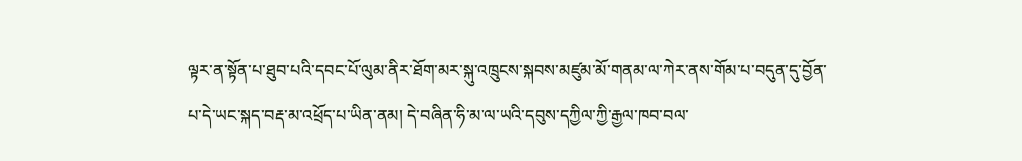ལྟར་ན་སྟོན་པ་ཐུབ་པའི་དབང་པོ་ལུམ་ནིར་ཐོག་མར་སྐུ་འཁྲུངས་སྐབས་མཛུམ་མོ་གནམ་ལ་ཀེར་ནས་གོམ་པ་བདུན་དུ་བྱོན་པ་དེ་ཡང་སྐད་བརྡ་མ་འཕྲོད་པ་ཡིན་ནམ། དེ་བཞིན་ཧི་མ་ལ་ཡའི་དབུས་དཀྱིལ་ཀྱི་རྒྱལ་ཁབ་བལ་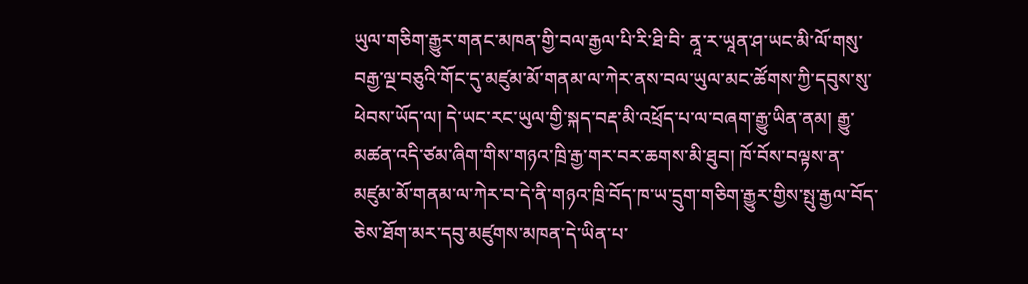ཡུལ་གཅིག་རྒྱུར་གནང་མཁན་གྱི་བལ་རྒྱལ་པི་རི་ཐི་བི་ ནཱ་ར་ཡཱན་ཤ་ཡང་མི་ལོ་གསུ་བརྒྱ་ལྔ་བཅུའི་གོང་དུ་མཛུམ་མོ་གནམ་ལ་ཀེར་ནས་བལ་ཡུལ་མང་ཚོགས་ཀྱི་དབུས་སུ་ཕེབས་ཡོད་ལ། དེ་ཡང་རང་ཡུལ་གྱི་སྐད་བརྡ་མི་འཕྲོད་པ་ལ་བཞག་རྒྱུ་ཡིན་ནམ། རྒྱུ་མཚན་འདི་ཙམ་ཞིག་གིས་གཉའ་ཁྲི་རྒྱ་གར་བར་ཆགས་མི་ཐུབ། ཁོ་བོས་བལྟས་ན་མཛུམ་མོ་གནམ་ལ་ཀེར་བ་དེ་ནི་གཉའ་ཁྲི་བོད་ཁ་ཡ་དྲུག་གཅིག་རྒྱུར་གྱིས་སྤུ་རྒྱལ་བོད་ཅེས་ཐོག་མར་དབུ་མཛུགས་མཁན་དེ་ཡིན་པ་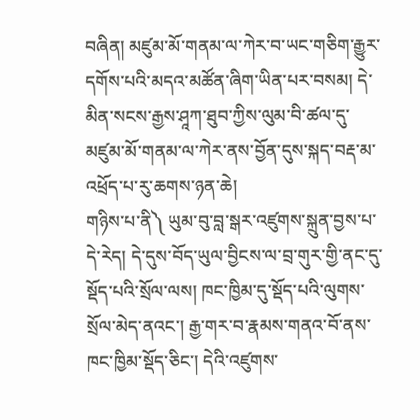བཞིན། མཛུམ་མོ་གནམ་ལ་ཀེར་བ་ཡང་གཅིག་རྒྱུར་དགོས་པའི་མདའ་མཚོན་ཞིག་ཡིན་པར་བསམ། དེ་མིན་སངས་རྒྱས་ཤཱཀ་ཐུབ་ཀྱིས་ལུམ་བི་ཚལ་དུ་མཛུམ་མོ་གནམ་ལ་ཀེར་ནས་བྱོན་དུས་སྐད་བརྡ་མ་འཕྲོད་པ་རུ་ཆགས་ཉན་ཆེ།
གཉིས་པ་ནི༽ ཡུམ་བུ་བླ་སྒར་འཛུགས་སྐྲུན་བྱས་པ་དེ་རེད། དེ་དུས་བོད་ཡུལ་བྱིངས་ལ་བྲ་གུར་གྱི་ནང་དུ་སྡོད་པའི་སྲོལ་ལས། ཁང་ཁྱིམ་དུ་སྡོད་པའི་ལུགས་སྲོལ་མེད་ནའང་། རྒྱ་གར་བ་རྣམས་གནའ་བོ་ནས་ཁང་ཁྱིམ་སྡོད་ཅིང་། དེའི་འཛུགས་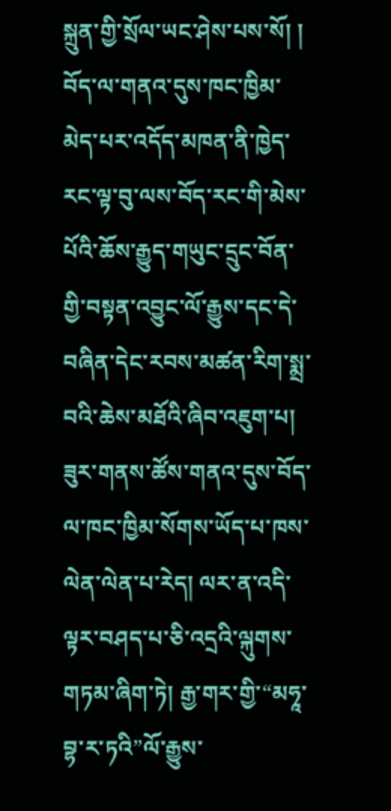སྐྲུན་གྱི་སྲོལ་ཡང་ཤེས་པས་སོ། །
བོད་ལ་གནའ་དུས་ཁང་ཁྱིམ་མེད་པར་འདོད་མཁན་ནི་ཁྱེད་རང་ལྟ་བུ་ལས་བོད་རང་གི་མེས་པོའི་ཆོས་རྒྱུད་གཡུང་དྲུང་བོན་གྱི་བསྟན་འབྱུང་ལོ་རྒྱུས་དང་དེ་བཞིན་དེང་རབས་མཚན་རིག་སྨྲ་བའི་ཆེས་མཐོའི་ཞིབ་འཇུག་པ། ཟུར་གནས་ཚོས་གནའ་དུས་བོད་ལ་ཁང་ཁྱིམ་སོགས་ཡོད་པ་ཁས་ལེན་ལེན་པ་རེད། ལར་ན་འདི་ལྟར་བཤད་པ་ཅི་འདྲའི་ལྐུགས་གཏམ་ཞིག་ཏེ། རྒྱ་གར་གྱི་“མཧཱ་བྷ་ར་ཏའི”ལོ་རྒྱུས་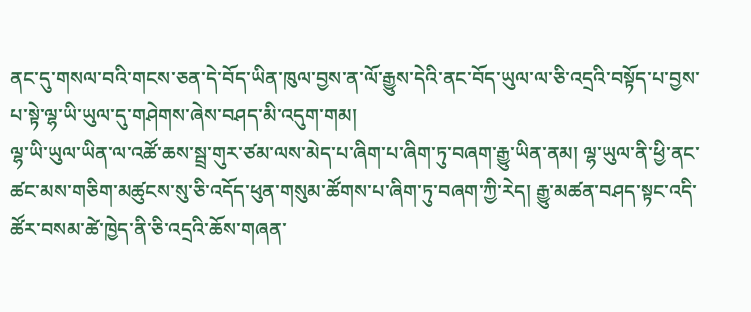ནང་དུ་གསལ་བའི་གངས་ཅན་དེ་བོད་ཡིན་ཁུལ་བྱས་ན་ལོ་རྒྱུས་དེའི་ནང་བོད་ཡུལ་ལ་ཅི་འདྲའི་བསྟོད་པ་བྱས་པ་སྟེ་ལྷ་ཡི་ཡུལ་དུ་གཤེགས་ཞེས་བཤད་མི་འདུག་གམ།
ལྷ་ཡི་ཡུལ་ཡིན་ལ་འཚོ་ཆས་སྦྲ་གུར་ཙམ་ལས་མེད་པ་ཞིག་པ་ཞིག་ཏུ་བཞག་རྒྱུ་ཡིན་ནམ། ལྷ་ཡུལ་ནི་ཕྱི་ནང་ཚང་མས་གཅིག་མཚུངས་སུ་ཅི་འདོད་ཕུན་གསུམ་ཚོགས་པ་ཞིག་ཏུ་བཞག་ཀྱི་རེད། རྒྱུ་མཚན་བཤད་སྟང་འདི་ཚོར་བསམ་ཚེ་ཁྱེད་ནི་ཅི་འདྲའི་ཆོས་གཞན་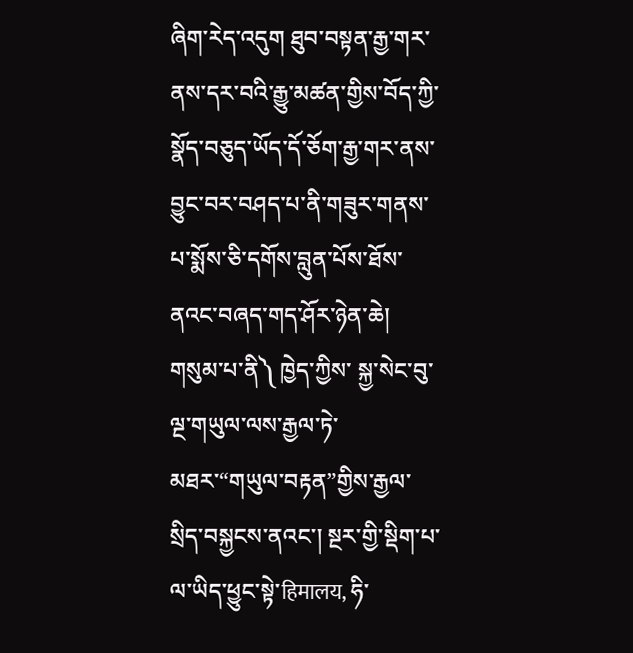ཞིག་རེད་འདུག ཐུབ་བསྟན་རྒྱ་གར་ནས་དར་བའི་རྒྱུ་མཚན་གྱིས་བོད་ཀྱི་སྣོད་བཅུད་ཡོད་དོ་ཅོག་རྒྱ་གར་ནས་བྱུང་བར་བཤད་པ་ནི་གཟུར་གནས་པ་སྨོས་ཅི་དགོས་བླུན་པོས་ཐོས་ནའང་བཞད་གད་ཤོར་ཉེན་ཆེ།
གསུམ་པ་ནི༽ ཁྱེད་ཀྱིས་ སྐྱ་སེང་བུ་ལྔ་གཡུལ་ལས་རྒྱལ་ཏེ་མཐར་“གཡུལ་བརྟན”གྱིས་རྒྱལ་སྲིད་བསྐྱངས་ནའང་། སྔར་གྱི་སྡིག་པ་ལ་ཡིད་ཕྱུང་སྟེ་हिमालय, ཧི་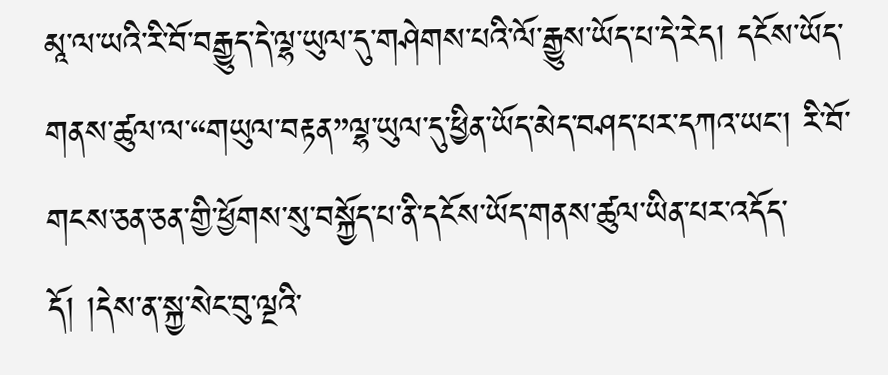མཱ་ལ་ཡའི་རི་བོ་བརྒྱུད་དེ་ལྷ་ཡུལ་དུ་གཤེགས་པའི་ལོ་རྒྱུས་ཡོད་པ་དེ་རེད། དངོས་ཡོད་གནས་ཚུལ་ལ་“གཡུལ་བརྟན”ལྷ་ཡུལ་དུ་ཕྱིན་ཡོད་མེད་བཤད་པར་དཀའ་ཡང་། རི་བོ་གངས་ཅན་ཅན་གྱི་ཕྱོགས་སུ་བསྐྱོད་པ་ནི་དངོས་ཡོད་གནས་ཚུལ་ཡིན་པར་འདོད་དོ། །དེས་ན་སྐྱ་སེང་བུ་ལྔའི་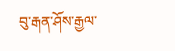བུ་རྒན་ཤོས་རྒྱལ་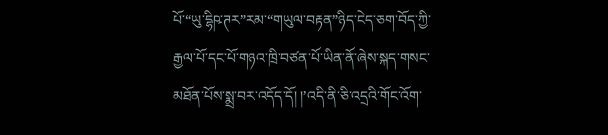པོ་“ཡུ་དྷིཥ་ཊར”རམ་“གཡུལ་བརྟན”ཉིད་ངེད་ཅག་བོད་ཀྱི་རྒྱལ་པོ་དང་པོ་གཉའ་ཁྲི་བཙན་པོ་ཡིན་ནོ་ཞེས་སྐད་གསང་མཐོན་པོས་སྨྲ་བར་འདོད་དོ། །’འདི་ནི་ཅི་འདྲའི་གོང་འོག་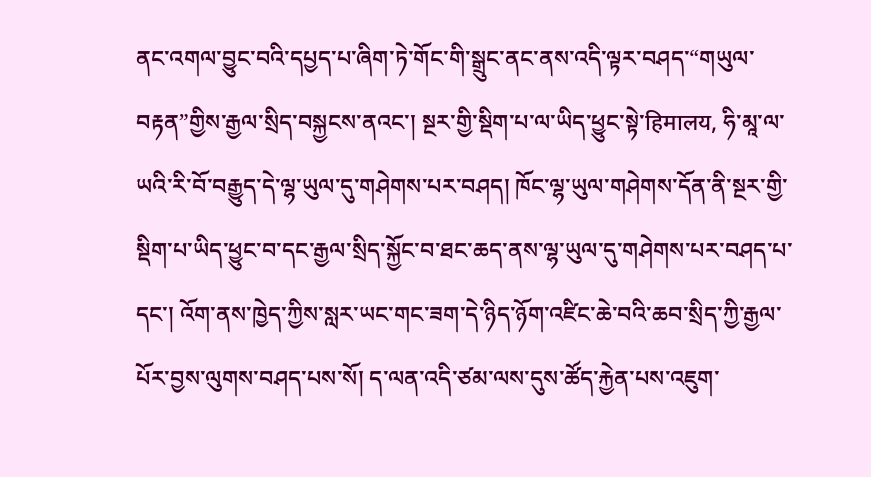ནང་འགལ་བྱུང་བའི་དཔྱད་པ་ཞིག་ཏེ་གོང་གི་སྒྲུང་ནང་ནས་འདི་ལྟར་བཤད་“གཡུལ་བརྟན”གྱིས་རྒྱལ་སྲིད་བསྐྱངས་ནའང་། སྔར་གྱི་སྡིག་པ་ལ་ཡིད་ཕྱུང་སྟེ་हिमालय, ཧི་མཱ་ལ་ཡའི་རི་བོ་བརྒྱུད་དེ་ལྷ་ཡུལ་དུ་གཤེགས་པར་བཤད། ཁོང་ལྷ་ཡུལ་གཤེགས་དོན་ནི་སྔར་གྱི་སྡིག་པ་ཡིད་ཕྱུང་བ་དང་རྒྱལ་སྲིད་སྐྱོང་བ་ཐང་ཆད་ནས་ལྷ་ཡུལ་དུ་གཤེགས་པར་བཤད་པ་དང་། འོག་ནས་ཁྱེད་ཀྱིས་སླར་ཡང་གང་ཟག་དེ་ཉིད་ཉོག་འཛིང་ཆེ་བའི་ཆབ་སྲིད་ཀྱི་རྒྱལ་པོར་བྱས་ལུགས་བཤད་པས་སོ། ད་ལན་འདི་ཙམ་ལས་དུས་ཚོད་རྐྱེན་པས་འཇུག་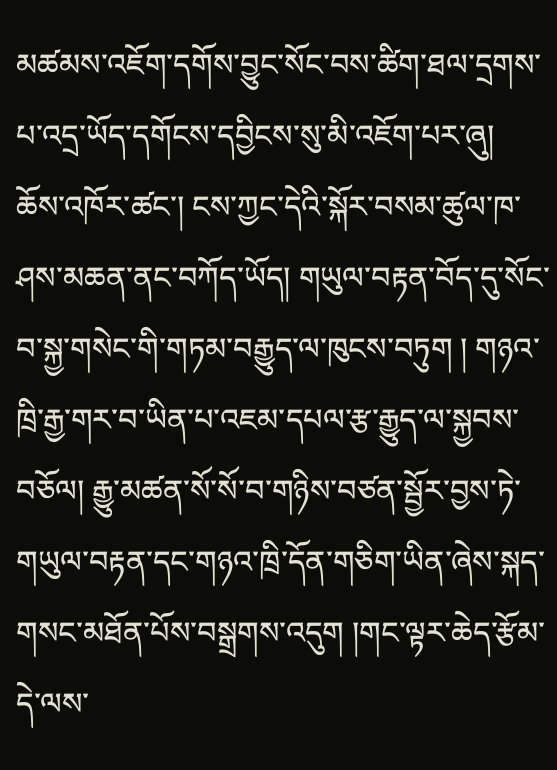མཚམས་འཇོག་དགོས་བྱུང་སོང་བས་ཚིག་ཐལ་དྲགས་པ་འདྲ་ཡོད་དགོངས་དབྱིངས་སུ་མི་འཇོག་པར་ཞུ།
ཆོས་འཁོར་ཚང་། ངས་ཀྱང་དེའི་སྐོར་བསམ་ཚུལ་ཁ་ཤས་མཆན་ནང་བཀོད་ཡོད། གཡུལ་བརྟན་བོད་དུ་སོང་བ་སྐྱ་གསེང་གི་གཏམ་བརྒྱུད་ལ་ཁུངས་བཏུག ། གཉའ་ཁྲི་རྒྱ་གར་བ་ཡིན་པ་འཇམ་དཔལ་རྩ་རྒྱུད་ལ་སྐྱབས་བཅོལ། རྒྱུ་མཚན་སོ་སོ་བ་གཉིས་བཙན་སྦྱོར་བྱས་ཏེ་གཡུལ་བརྟན་དང་གཉའ་ཁྲི་དོན་གཅིག་ཡིན་ཞེས་སྐད་གསང་མཐོན་པོས་བསྒྲགས་འདུག །གང་ལྟར་ཆེད་རྩོམ་དེ་ལས་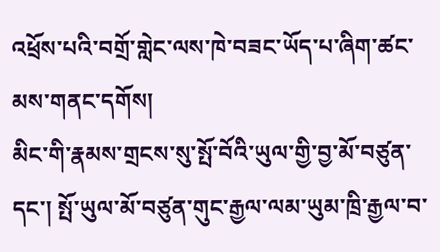འཕྲོས་པའི་བགྲོ་གླེང་ལས་ཁེ་བཟང་ཡོད་པ་ཞིག་ཚང་མས་གནང་དགོས།
མིང་གི་རྣམས་གྲངས་སུ་སྤོ་བོའི་ཡུལ་གྱི་བྱ་མོ་བཙུན་དང་། སྤོ་ཡུལ་མོ་བཙུན་གུང་རྒྱལ་ལམ་ཡུམ་ཁྲི་རྒྱལ་བ་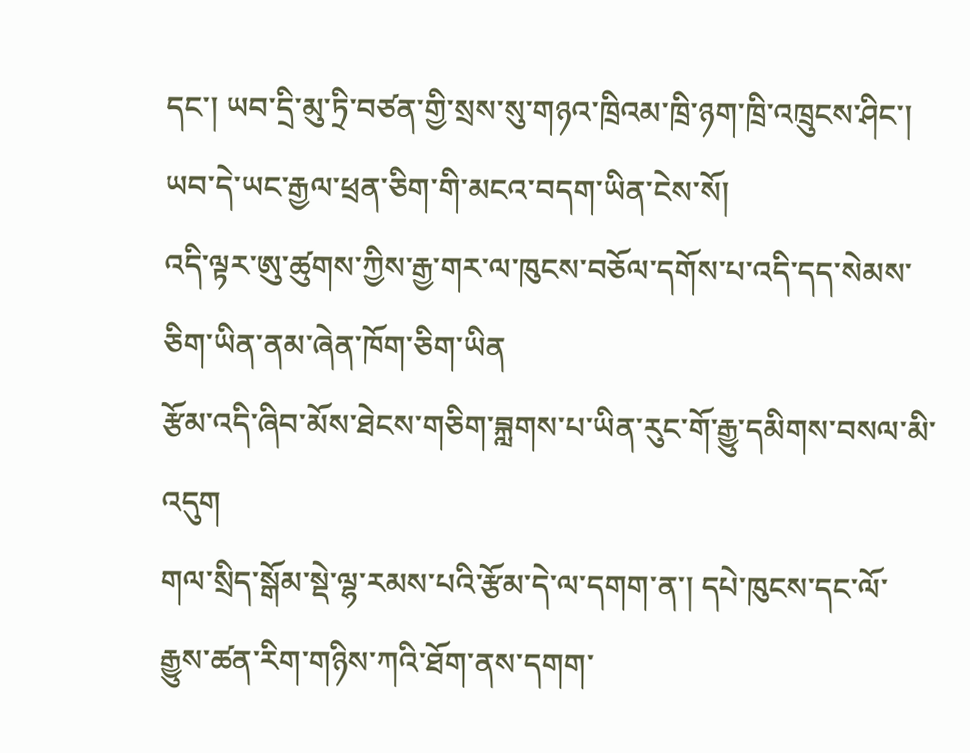དང་། ཡབ་དྲི་མུ་ཏྲི་བཙན་གྱི་སྲས་སུ་གཉའ་ཁྲིའམ་ཁྲི་ཉག་ཁྲི་འཁྲུངས་ཤིང་། ཡབ་དེ་ཡང་རྒྱལ་ཕྲན་ཅིག་གི་མངའ་བདག་ཡིན་ངེས་སོ།
འདི་ལྟར་ཨུ་ཚུགས་ཀྱིས་རྒྱ་གར་ལ་ཁུངས་བཅོལ་དགོས་པ་འདི་དད་སེམས་ཅིག་ཡིན་ནམ་ཞེན་ཁོག་ཅིག་ཡིན
རྩོམ་འདི་ཞིབ་མོས་ཐེངས་གཅིག་བྐླགས་པ་ཡིན་རུང་གོ་རྒྱུ་དམིགས་བསལ་མི་འདུག
གལ་སྲིད་སྒོམ་སྡེ་ལྷ་རམས་པའི་རྩོམ་དེ་ལ་དགག་ན་། དཔེ་ཁུངས་དང་ལོ་རྒྱུས་ཚན་རིག་གཉིས་ཀའི་ཐོག་ནས་དགག་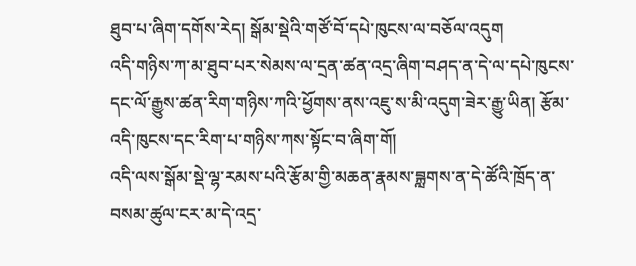ཐུབ་པ་ཞིག་དགོས་རེད། སྒོམ་སྡེའི་གཙོ་བོ་དཔེ་ཁུངས་ལ་བཅོལ་འདུག
འདི་གཉིས་ཀ་མ་ཐུབ་པར་སེམས་ལ་དྲན་ཚན་འདྲ་ཞིག་བཤད་ན་དེ་ལ་དཔེ་ཁུངས་དང་ལོ་རྒྱུས་ཚན་རིག་གཉིས་ཀའི་ཕྱོགས་ནས་འཇུ་ས་མི་འདུག་ཟེར་རྒྱུ་ཡིན། རྩོམ་འདི་ཁུངས་དང་རིག་པ་གཉིས་ཀས་སྟོང་བ་ཞིག་གོ།
འདི་ལས་སྒོམ་སྡེ་ལྷ་རམས་པའི་རྩོམ་གྱི་མཆན་རྣམས་བྐླགས་ན་དེ་ཚོའི་ཁྲོད་ན་བསམ་ཚུལ་ངར་མ་དེ་འདྲ་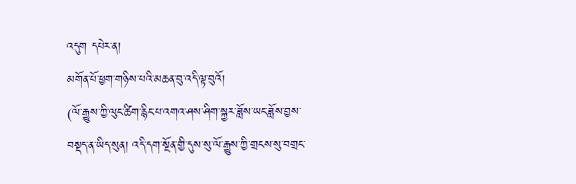འདུག དཔེར་ན།
མགོན་པོ་ཕྱག་གཉིས་པའི་མཆན་བུ་འདི་ལྟ་བུའོ།
(ལོ་རྒྱུས་ཀྱི་ལུང་ཚིག་རྙིང་པ་འགའ་ཤས་ཤིག་སྐྱར་ཟློས་ཡང་ཟློས་བྱས་བསྡད་ན་ཡིད་སུན། འདི་དག་སྔོན་གྱི་དུས་སུ་ལོ་རྒྱུས་ཀྱི་གྲངས་སུ་བགྲང་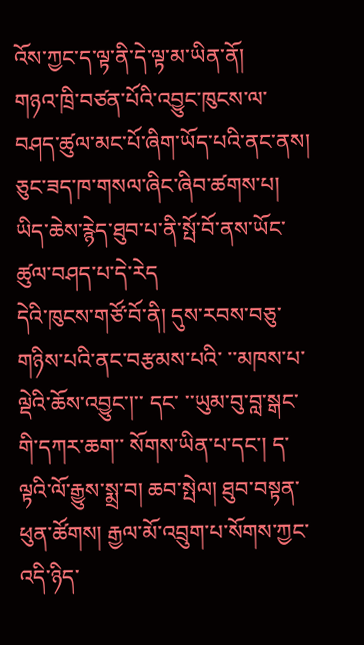འོས་ཀྱང་ད་ལྟ་ནི་དེ་ལྟ་མ་ཡིན་ནོ།
གཉའ་ཁྲི་བཙན་པོའི་འབྱུང་ཁུངས་ལ་བཤད་ཚུལ་མང་པོ་ཞིག་ཡོད་པའི་ནང་ནས། ཅུང་ཟད་ཁ་གསལ་ཞིང་ཞིབ་ཚགས་པ། ཡིད་ཆེས་རྙེད་ཐུབ་པ་ནི་སྤོ་བོ་ནས་ཡོང་ཚུལ་བཤད་པ་དེ་རེད
དེའི་ཁུངས་གཙོ་བོ་ནི། དུས་རབས་བཅུ་གཉིས་པའི་ནང་བརྩམས་པའི་ ་་མཁས་པ་ལྡེའི་ཆོས་འབྱུང་།་་ དང་ ་་ཡུམ་བུ་བླ་སྒང་གི་དཀར་ཆག་་ སོགས་ཡིན་པ་དང་། ད་ལྟའི་ལོ་རྒྱུས་སྨྲ་བ། ཆབ་སྤེལ། ཐུབ་བསྟན་ཕུན་ཚོགས། རྒྱལ་མོ་འབྲུག་པ་སོགས་ཀྱང་འདི་ཉིད་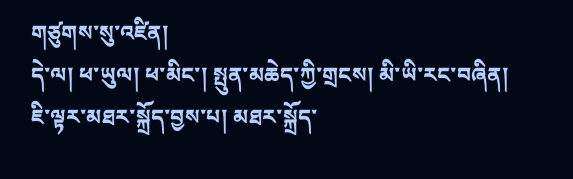གཙུགས་སུ་འཛིན།
དེ་ལ། ཕ་ཡུལ། ཕ་མིང་། སྤུན་མཆེད་ཀྱི་གྲངས། མི་ཡི་རང་བཞིན། ཇི་ལྟར་མཐར་སྐྲོད་བྱས་པ། མཐར་སྐྲོད་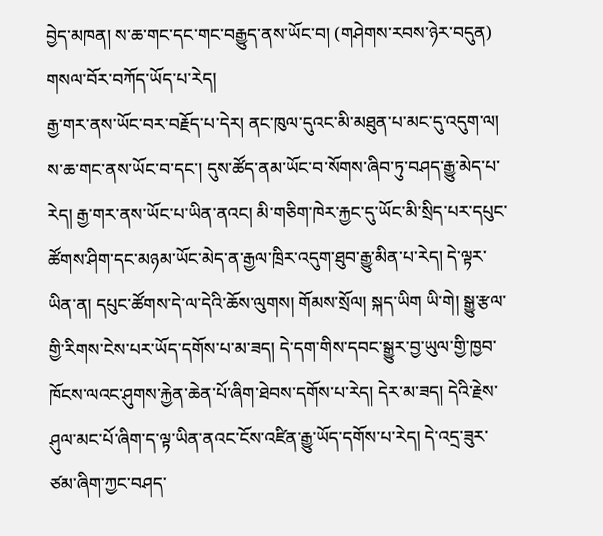བྱེད་མཁན། ས་ཆ་གང་དང་གང་བརྒྱུད་ནས་ཡོང་བ། (གཤེགས་རབས་ཉེར་བདུན) གསལ་བོར་བཀོད་ཡོད་པ་རེད།
རྒྱ་གར་ནས་ཡོང་བར་བརྗོད་པ་དེར། ནང་ཁུལ་དུའང་མི་མཐུན་པ་མང་དུ་འདུག་ལ། ས་ཆ་གང་ནས་ཡོང་བ་དང་། དུས་ཚོད་ནམ་ཡོང་བ་སོགས་ཞིབ་ཏུ་བཤད་རྒྱུ་མེད་པ་རེད། རྒྱ་གར་ནས་ཡོང་པ་ཡིན་ནའང། མི་གཅིག་ཁེར་རྐྱང་དུ་ཡོང་མི་སྲིད་པར་དཔུང་ཚོགས་ཤིག་དང་མཉམ་ཡོང་མེད་ན་རྒྱལ་ཁྲིར་འདུག་ཐུབ་རྒྱུ་མིན་པ་རེད། དེ་ལྟར་ཡིན་ན། དཔུང་ཚོགས་དེ་ལ་དེའི་ཆོས་ལུགས། གོམས་སྲོལ། སྐད་ཡིག ཡི་གེ། སྒྱུ་རྩལ་གྱི་རིགས་ངེས་པར་ཡོད་དགོས་པ་མ་ཟད། དེ་དག་གིས་དབང་སྒྱུར་བྱ་ཡུལ་གྱི་ཁྱབ་ཁོངས་ལའང་ཤུགས་རྐྱེན་ཆེན་པོ་ཞིག་ཐེབས་དགོས་པ་རེད། དེར་མ་ཟད། དེའི་རྗེས་ཤུལ་མང་པོ་ཞིག་ད་ལྟ་ཡིན་ནའང་ངོས་འཛིན་རྒྱུ་ཡོད་དགོས་པ་རེད། དེ་འདྲ་ཟུར་ཙམ་ཞིག་ཀྱང་བཤད་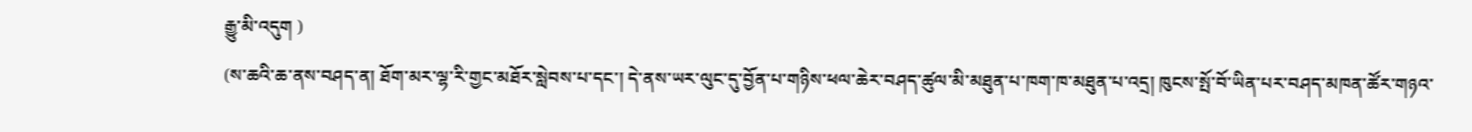རྒྱུ་མི་འདུག )
(ས་ཆའི་ཆ་ནས་བཤད་ན། ཐོག་མར་ལྷ་རི་གྱང་མཐོར་སླེབས་པ་དང་། དེ་ནས་ཡར་ལུང་དུ་བྱོན་པ་གཉིས་ཕལ་ཆེར་བཤད་ཚུལ་མི་མཐུན་པ་ཁག་ཁ་མཐུན་པ་འདྲ། ཁུངས་སྤོ་བོ་ཡིན་པར་བཤད་མཁན་ཚོར་གཉའ་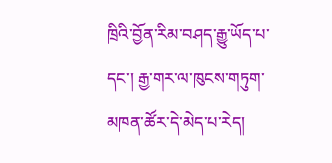ཁྲིའི་བྱོན་རིམ་བཤད་རྒྱུ་ཡོད་པ་དང་། རྒྱ་གར་ལ་ཁུངས་གཏུག་མཁན་ཚོར་དེ་མེད་པ་རེད།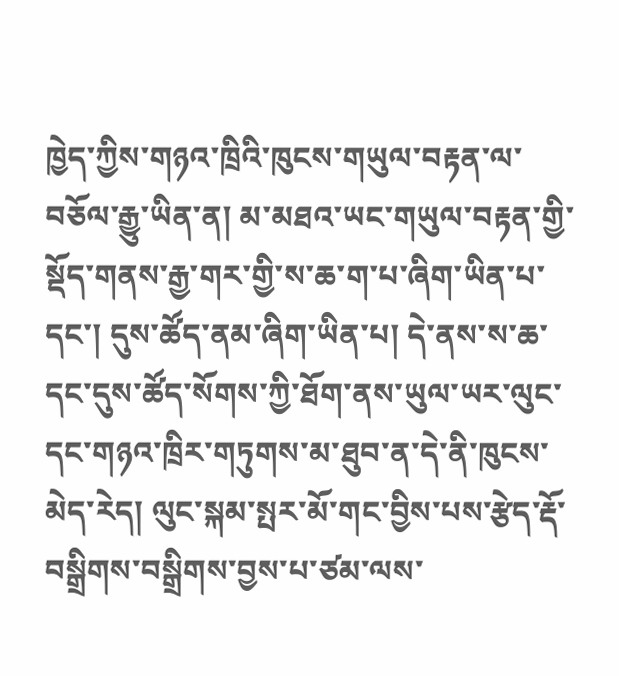ཁྱེད་ཀྱིས་གཉའ་ཁྲིའི་ཁུངས་གཡུལ་བརྟན་ལ་བཅོལ་རྒྱུ་ཡིན་ན། མ་མཐའ་ཡང་གཡུལ་བརྟན་གྱི་སྡོད་གནས་རྒྱ་གར་གྱི་ས་ཆ་ག་པ་ཞིག་ཡིན་པ་དང་། དུས་ཚོད་ནམ་ཞིག་ཡིན་པ། དེ་ནས་ས་ཆ་དང་དུས་ཚོད་སོགས་ཀྱི་ཐོག་ནས་ཡུལ་ཡར་ལུང་དང་གཉའ་ཁྲིར་གཏུགས་མ་ཐུབ་ན་དེ་ནི་ཁུངས་མེད་རེད། ལུང་སྐམ་སྤར་མོ་གང་བྱིས་པས་རྩེད་རྡོ་བསྒྲིགས་བསྒྲིགས་བྱས་པ་ཙམ་ལས་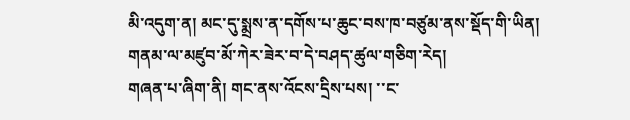མི་འདུག་ན། མང་དུ་སྨྲས་ན་དགོས་པ་ཆུང་བས་ཁ་བཙུམ་ནས་སྡོད་གི་ཡིན།
གནམ་ལ་མཛུབ་མོ་ཀེར་ཟེར་བ་དེ་བཤད་ཚུལ་གཅིག་རེད།
གཞན་པ་ཞིག་ནི། གང་ནས་འོངས་དྲིས་པས། ་་ང་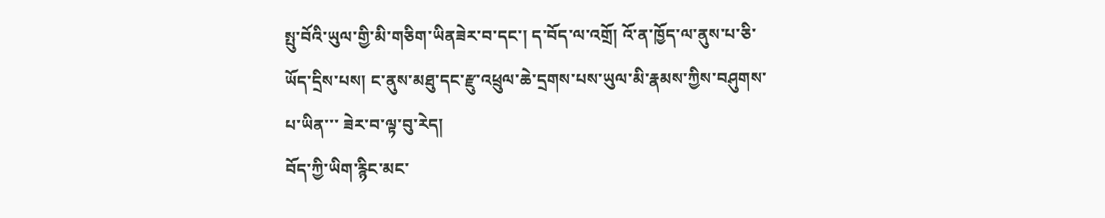སྤུ་བོའི་ཡུལ་གྱི་མི་གཅིག་ཡིནཟེར་བ་དང་། ད་བོད་ལ་འགྲོ། འོ་ན་ཁྱོད་ལ་ནུས་པ་ཅི་ཡོད་དྲིས་པས། ང་ནུས་མཐུ་དང་རྫུ་འཕྲུལ་ཆེ་དྲགས་པས་ཡུལ་མི་རྣམས་ཀྱིས་བཤུགས་པ་ཡིན་་་ ཟེར་བ་ལྟ་བུ་རེད།
བོད་ཀྱི་ཡིག་རྙིང་མང་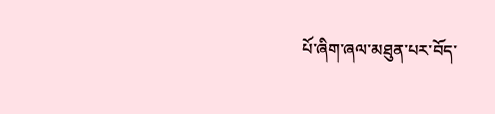པོ་ཞིག་ཞལ་མཐུན་པར་བོད་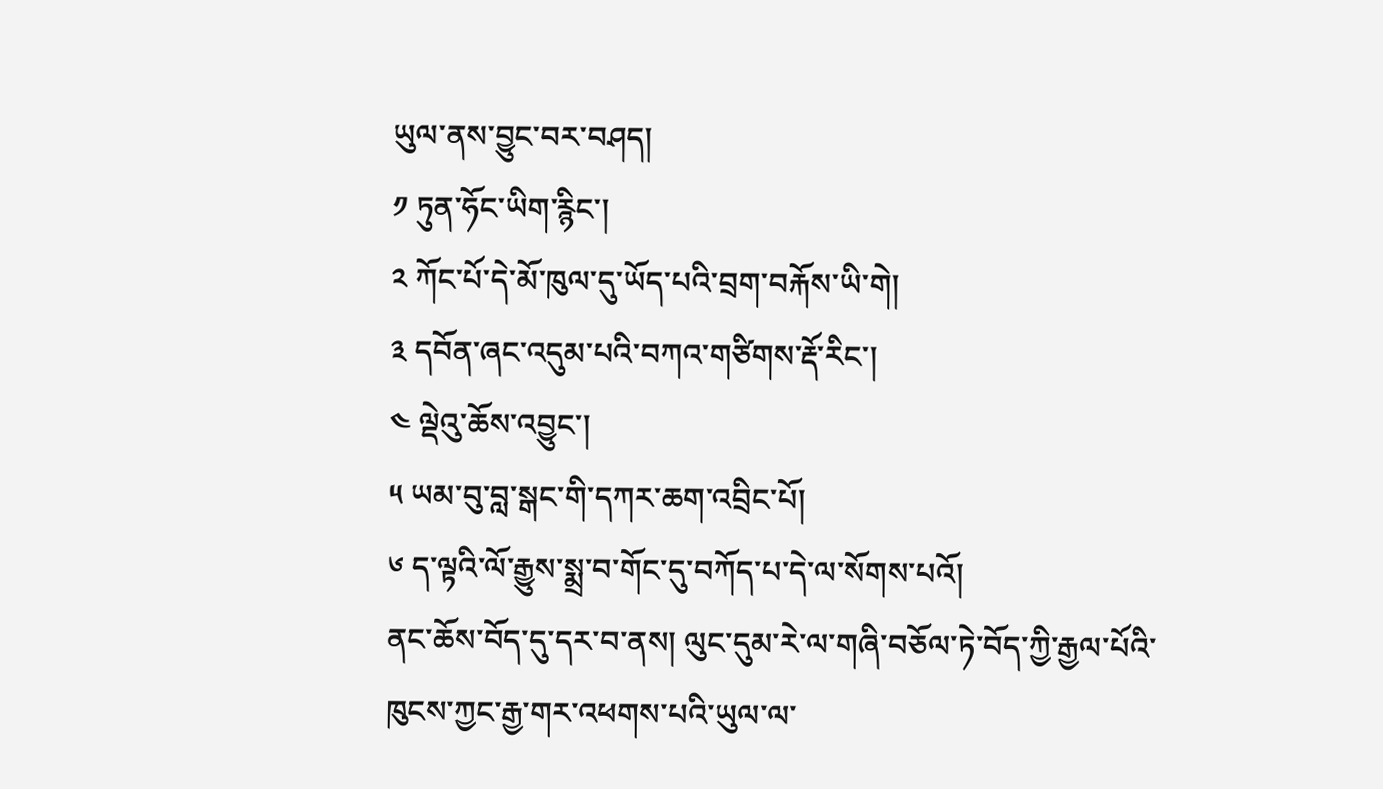ཡུལ་ནས་བྱུང་བར་བཤད།
༡ ཏུན་ཧོང་ཡིག་རྙིང་།
༢ ཀོང་པོ་དེ་མོ་ཁུལ་དུ་ཡོད་པའི་བྲག་བརྐོས་ཡི་གེ།
༣ དབོན་ཞང་འདུམ་པའི་བཀའ་གཙིགས་རྡོ་རིང་།
༤ ལྡེའུ་ཆོས་འབྱུང་།
༥ ཡམ་བུ་བླ་སྒང་གི་དཀར་ཆག་འབྲིང་པོ།
༦ ད་ལྟའི་ལོ་རྒྱུས་སྨྲ་བ་གོང་དུ་བཀོད་པ་དེ་ལ་སོགས་པའོ།
ནང་ཆོས་བོད་དུ་དར་བ་ནས། ལུང་དུམ་རེ་ལ་གཞི་བཅོལ་ཏེ་བོད་ཀྱི་རྒྱལ་པོའི་ཁུངས་ཀྱང་རྒྱ་གར་འཕགས་པའི་ཡུལ་ལ་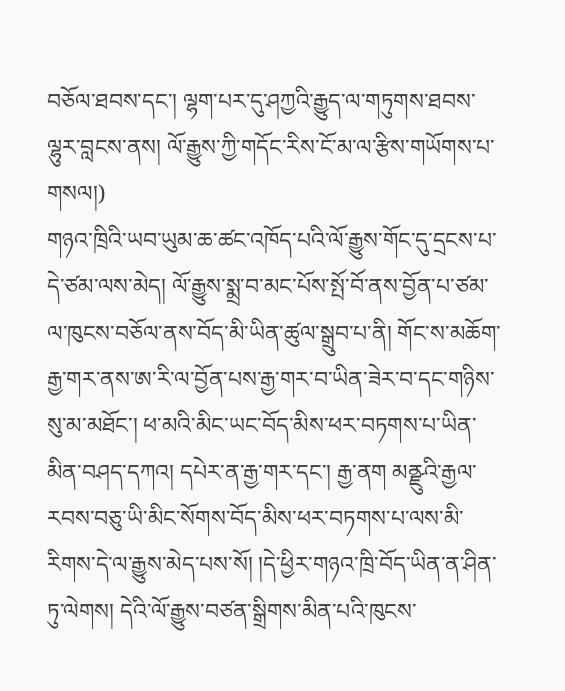བཅོལ་ཐབས་དང་། ལྷག་པར་དུ་ཤཀྱའི་རྒྱུད་ལ་གཏུགས་ཐབས་ལྷུར་བླངས་ནས། ལོ་རྒྱུས་ཀྱི་གདོང་རིས་ངོ་མ་ལ་རྩིས་གཡོགས་པ་གསལ།)
གཉའ་ཁྲིའི་ཡབ་ཡུམ་ཆ་ཚང་འཁོད་པའི་ལོ་རྒྱུས་གོང་དུ་དྲངས་པ་དེ་ཙམ་ལས་མེད། ལོ་རྒྱུས་སྨྲ་བ་མང་པོས་སྤོ་བོ་ནས་བྱོན་པ་ཙམ་ལ་ཁུངས་བཅོལ་ནས་བོད་མི་ཡིན་ཚུལ་སྒྲུབ་པ་ནི། གོང་ས་མཆོག་རྒྱ་གར་ནས་ཨ་རི་ལ་བྱོན་པས་རྒྱ་གར་བ་ཡིན་ཟེར་བ་དང་གཉིས་སུ་མ་མཐོང་། ཕ་མའི་མིང་ཡང་བོད་མིས་ཕར་བཏགས་པ་ཡིན་མིན་བཤད་དཀའ། དཔེར་ན་རྒྱ་གར་དང་། རྒྱ་ནག མནྫུའི་རྒྱལ་རབས་བཅུ་ཡི་མིང་སོགས་བོད་མིས་ཕར་བཏགས་པ་ལས་མི་རིགས་དེ་ལ་རྒྱུས་མེད་པས་སོ། །དེ་ཕྱིར་གཉའ་ཁྲི་བོད་ཡིན་ན་ཤིན་ཏུ་ལེགས། དེའི་ལོ་རྒྱུས་བཙན་སྒྲིགས་མིན་པའི་ཁུངས་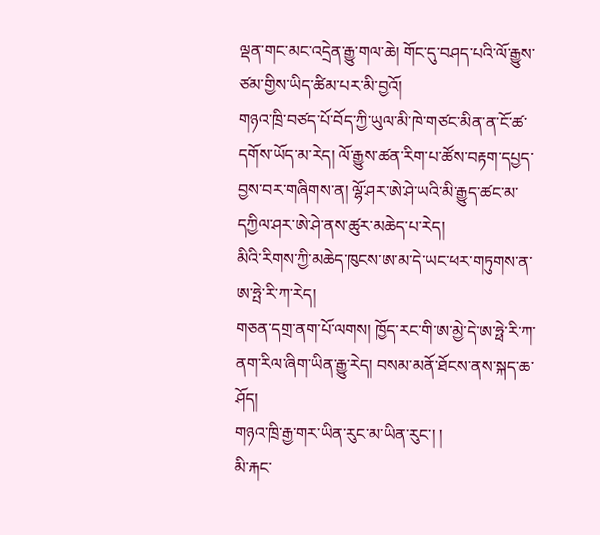ལྡན་གང་མང་འདྲེན་རྒྱུ་གལ་ཆེ། གོང་དུ་བཤད་པའི་ལོ་རྒྱུས་ཙམ་གྱིས་ཡིད་ཚིམ་པར་མི་བྱའོ།
གཉའ་ཁྲི་བཙད་པོ་བོད་ཀྱི་ཡུལ་མི་ཁེ་གཙང་མིན་ན་ངོ་ཚ་དགོས་ཡོད་མ་རེད། ལོ་རྒྱུས་ཚན་རིག་པ་ཚོས་བརྟག་དཔྱད་བྱས་བར་གཞིགས་ན། ལྷོ་ཤར་ཨེ་ཤེ་ཡའི་མི་རྒྱུད་ཚང་མ་དཀྱིལ་ཤར་ཨེ་ཤེ་ནས་ཚུར་མཆེད་པ་རེད།
མིའི་རིགས་ཀྱི་མཆེད་ཁུངས་ཨ་མ་དེ་ཡང་ཕར་གཏུགས་ན་ཨ་ཧྤེ་རི་ཀ་རེད།
གཅན་དགྲ་ནག་པོ་ལགས། ཁྱོད་རང་གི་ཨ་མྱེ་དེ་ཨ་ཧྥེ་རི་ཀ་ནག་རིལ་ཞིག་ཡིན་རྒྱུ་རེད། བསམ་མནོ་ཐོངས་ནས་སྐད་ཆ་ཤོད།
གཉའ་ཁྲི་རྒྱ་གར་ཡིན་རུང་མ་ཡིན་རུང་། །
མི་རྐང་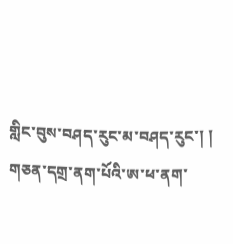གླིང་བུས་བཤད་རུང་མ་བཤད་རུང་། །
གཅན་དགྲ་ནག་པོའི་ཨ་ཕ་ནག་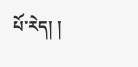པོ་རེད། །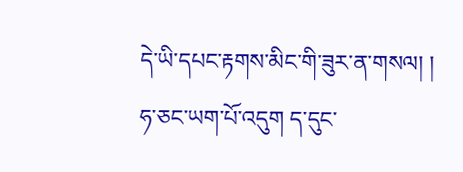དེ་ཡི་དཔང་རྟགས་མིང་གི་ཟུར་ན་གསལ། །
ཧ་ཅང་ཡག་པོ་འདུག ད་དུང་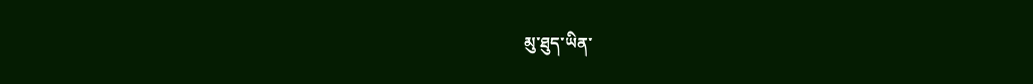མུ་ཐུད་ཡིན་